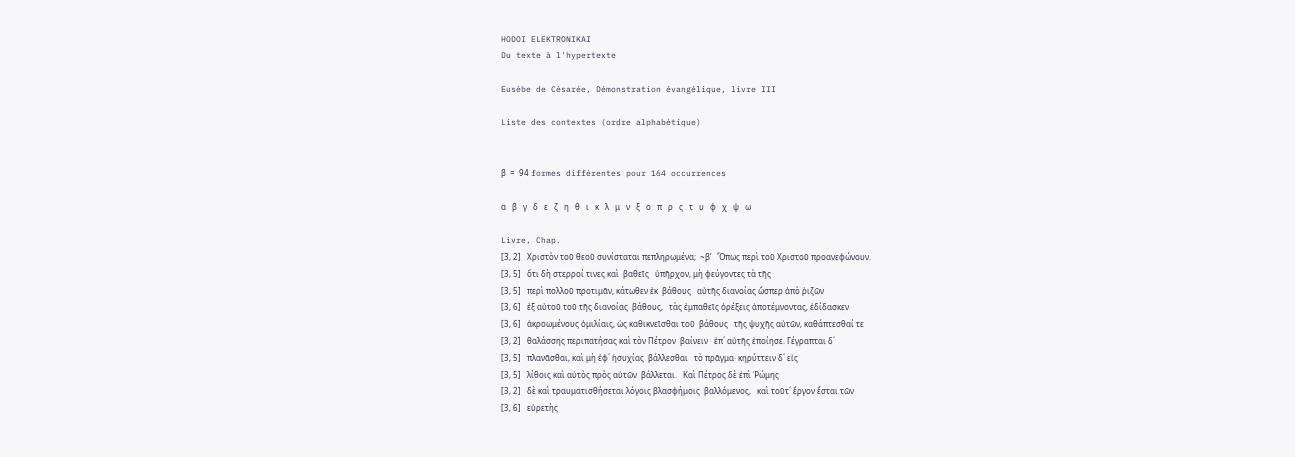HODOI ELEKTRONIKAI
Du texte à l'hypertexte

Eusèbe de Césarée, Démonstration évangélique, livre III

Liste des contextes (ordre alphabétique)


β  =  94 formes différentes pour 164 occurrences

α   β   γ   δ   ε   ζ   η   θ   ι   κ   λ   μ   ν   ξ   ο   π   ρ   ς   τ   υ   φ   χ   ψ   ω

Livre, Chap.
[3, 2]   Χριστὸν τοῦ θεοῦ συνίσταται πεπληρωμένα;  ~βʹ   Ὅπως περὶ τοῦ Χριστοῦ προανεφώνουν.
[3, 5]   ὅτι δὴ στερροί τινες καὶ  βαθεῖς   ὑπῆρχον, μὴ φεύγοντες τὰ τῆς
[3, 5]   περὶ πολλοῦ προτιμᾶν, κάτωθεν ἐκ  βάθους   αὐτῆς διανοίας ὥσπερ ἀπὸ ῥιζῶν
[3, 6]   ἐξ αὐτοῦ τοῦ τῆς διανοίας  βάθους,   τὰς ἐμπαθεῖς ὀρέξεις ἀποτέμνοντας, ἐδίδασκεν
[3, 6]   ἀκροωμένους ὁμιλίαις, ὡς καθικνεῖσθαι τοῦ  βάθους   τῆς ψυχῆς αὐτῶν, καθάπτεσθαί τε
[3, 2]   θαλάσσης περιπατήσας καὶ τὸν Πέτρον  βαίνειν   ἐπ´ αὐτῆς ἐποίησε. Γέγραπται δ´
[3, 5]   πλανᾶσθαι, καὶ μὴ ἐφ´ ἡσυχίας  βάλλεσθαι   τὸ πρᾶγμα· κηρύττειν δ´ εἰς
[3, 5]   λίθοις καὶ αὐτὸς πρὸς αὐτῶν  βάλλεται.   Καὶ Πέτρος δὲ ἐπὶ Ῥώμης
[3, 2]   δὲ καὶ τραυματισθήσεται λόγοις βλασφήμοις  βαλλόμενος,   καὶ τοῦτ´ ἔργον ἔσται τῶν
[3, 6]   εὑρετὴς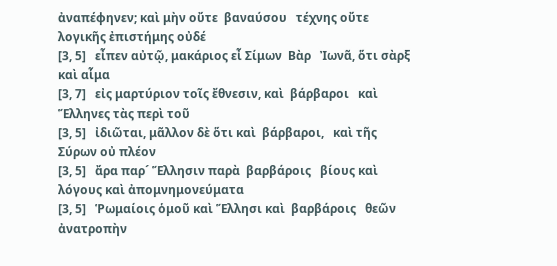ἀναπέφηνεν; καὶ μὴν οὔτε  βαναύσου   τέχνης οὔτε λογικῆς ἐπιστήμης οὐδέ
[3, 5]   εἶπεν αὐτῷ, μακάριος εἶ Σίμων  Βὰρ   Ἰωνᾶ, ὅτι σὰρξ καὶ αἷμα
[3, 7]   εἰς μαρτύριον τοῖς ἔθνεσιν, καὶ  βάρβαροι   καὶ Ἕλληνες τὰς περὶ τοῦ
[3, 5]   ἰδιῶται, μᾶλλον δὲ ὅτι καὶ  βάρβαροι,   καὶ τῆς Σύρων οὐ πλέον
[3, 5]   ἄρα παρ´ Ἕλλησιν παρὰ  βαρβάροις   βίους καὶ λόγους καὶ ἀπομνημονεύματα
[3, 5]   Ῥωμαίοις ὁμοῦ καὶ Ἕλλησι καὶ  βαρβάροις   θεῶν ἀνατροπὴν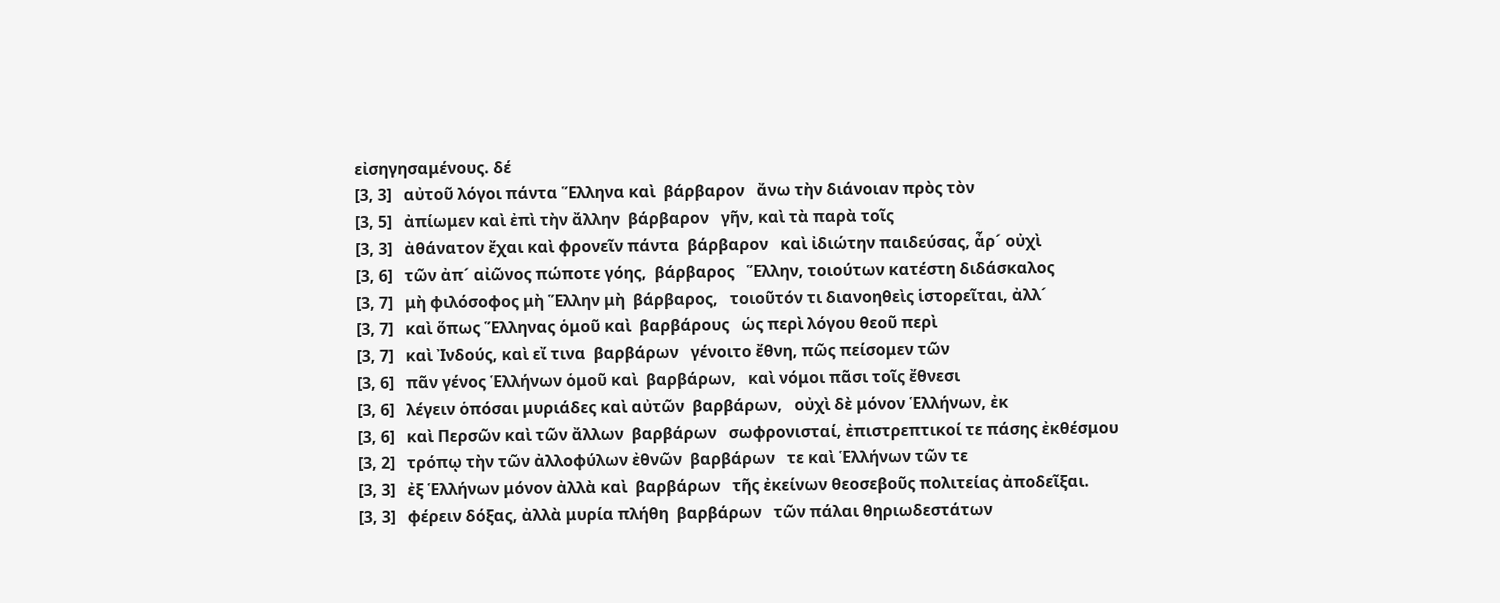εἰσηγησαμένους. δέ
[3, 3]   αὐτοῦ λόγοι πάντα Ἕλληνα καὶ  βάρβαρον   ἄνω τὴν διάνοιαν πρὸς τὸν
[3, 5]   ἀπίωμεν καὶ ἐπὶ τὴν ἄλλην  βάρβαρον   γῆν, καὶ τὰ παρὰ τοῖς
[3, 3]   ἀθάνατον ἔχαι καὶ φρονεῖν πάντα  βάρβαρον   καὶ ἰδιώτην παιδεύσας, ἆρ´ οὐχὶ
[3, 6]   τῶν ἀπ´ αἰῶνος πώποτε γόης,  βάρβαρος   Ἕλλην, τοιούτων κατέστη διδάσκαλος
[3, 7]   μὴ φιλόσοφος μὴ Ἕλλην μὴ  βάρβαρος,   τοιοῦτόν τι διανοηθεὶς ἱστορεῖται, ἀλλ´
[3, 7]   καὶ ὅπως Ἕλληνας ὁμοῦ καὶ  βαρβάρους   ὡς περὶ λόγου θεοῦ περὶ
[3, 7]   καὶ Ἰνδούς, καὶ εἴ τινα  βαρβάρων   γένοιτο ἔθνη, πῶς πείσομεν τῶν
[3, 6]   πᾶν γένος Ἑλλήνων ὁμοῦ καὶ  βαρβάρων,   καὶ νόμοι πᾶσι τοῖς ἔθνεσι
[3, 6]   λέγειν ὁπόσαι μυριάδες καὶ αὐτῶν  βαρβάρων,   οὐχὶ δὲ μόνον Ἑλλήνων, ἐκ
[3, 6]   καὶ Περσῶν καὶ τῶν ἄλλων  βαρβάρων   σωφρονισταί, ἐπιστρεπτικοί τε πάσης ἐκθέσμου
[3, 2]   τρόπῳ τὴν τῶν ἀλλοφύλων ἐθνῶν  βαρβάρων   τε καὶ Ἑλλήνων τῶν τε
[3, 3]   ἐξ Ἑλλήνων μόνον ἀλλὰ καὶ  βαρβάρων   τῆς ἐκείνων θεοσεβοῦς πολιτείας ἀποδεῖξαι.
[3, 3]   φέρειν δόξας, ἀλλὰ μυρία πλήθη  βαρβάρων   τῶν πάλαι θηριωδεστάτων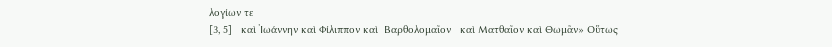λογίων τε
[3, 5]   καὶ Ἰωάννην καὶ Φίλιππον καὶ  Βαρθολομαῖον   καὶ Ματθαῖον καὶ Θωμᾶν» Οὕτως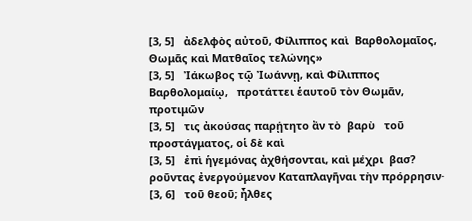[3, 5]   ἀδελφὸς αὐτοῦ, Φίλιππος καὶ  Βαρθολομαῖος,   Θωμᾶς καὶ Ματθαῖος τελώνης»
[3, 5]   Ἰάκωβος τῷ Ἰωάννῃ, καὶ Φίλιππος  Βαρθολομαίῳ,   προτάττει ἑαυτοῦ τὸν Θωμᾶν, προτιμῶν
[3, 5]   τις ἀκούσας παρῄτητο ἂν τὸ  βαρὺ   τοῦ προστάγματος, οἱ δὲ καὶ
[3, 5]   ἐπὶ ἡγεμόνας ἀχθήσονται, καὶ μέχρι  βασ?   ροῦντας ἐνεργούμενον Καταπλαγῆναι τὴν πρόρρησιν·
[3, 6]   τοῦ θεοῦ; ἦλθες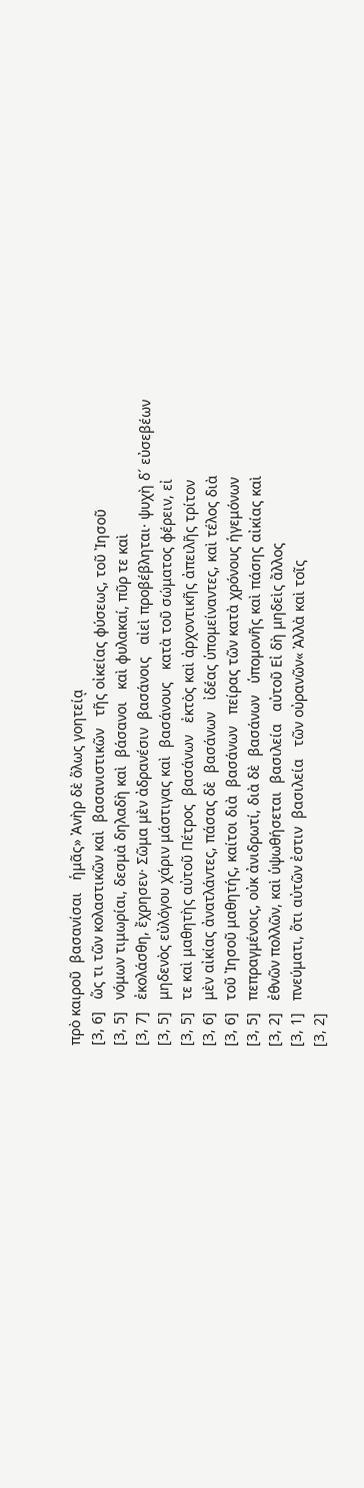πρὸ καιροῦ  βασανίσαι   ἡμᾶς» Ἀνὴρ δὲ ὅλως γοητείᾳ
[3, 6]   ὥς τι τῶν κολαστικῶν καὶ  βασανιστικῶν   τῆς οἰκείας φύσεως, τοῦ Ἰησοῦ
[3, 5]   νόμων τιμωρίαι, δεσμὰ δηλαδὴ καὶ  βάσανοι   καὶ φυλακαί, πῦρ τε καὶ
[3, 7]   ἐκολάσθη, ἔχρησεν· Σῶμα μὲν ἀδρανέσιν  βασάνοις   αἰεὶ προβέβληται· ψυχὴ δ´ εὐσεβέων
[3, 5]   μηδενὸς εὐλόγου χάριν μάστιγας καὶ  βασάνους   κατὰ τοῦ σώματος φέρειν, εἰ
[3, 5]   τε καὶ μαθητὴς αὐτοῦ Πέτρος  βασάνων   ἐκτὸς καὶ ἀρχοντικῆς ἀπειλῆς τρίτον
[3, 6]   μὲν αἰκίας ἀνατλάντες, πάσας δὲ  βασάνων   ἰδέας ὑπομείναντες, καὶ τέλος διὰ
[3, 6]   τοῦ Ἰησοῦ μαθητής, καίτοι διὰ  βασάνων   πείρας τῶν κατὰ χρόνους ἡγεμόνων
[3, 5]   πεπραγμένοις, οὐκ ἀνιδρωτί, διὰ δὲ  βασάνων   ὑπομονῆς καὶ πάσης αἰκίας καὶ
[3, 2]   ἐθνῶν πολλῶν, καὶ ὑψωθήσεται  βασιλεία   αὐτοῦ Εἰ δὴ μηδεὶς ἄλλος
[3, 1]   πνεύματι, ὅτι αὐτῶν ἐστιν  βασιλεία   τῶν οὐρανῶν« Ἀλλὰ καὶ τοῖς
[3, 2]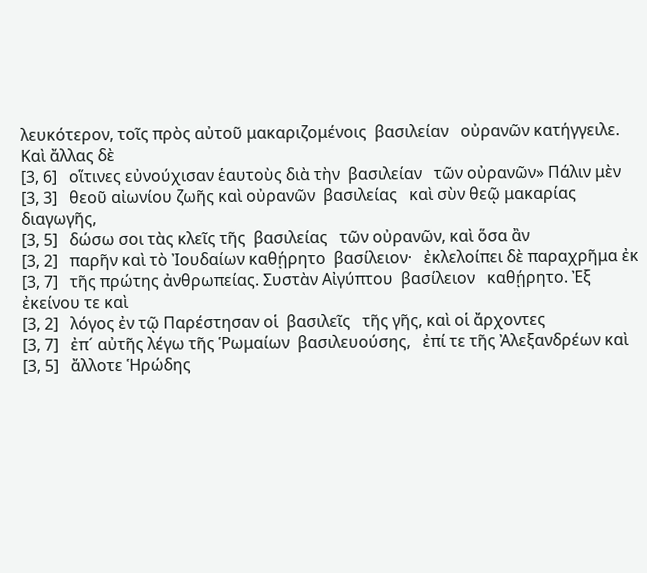λευκότερον, τοῖς πρὸς αὐτοῦ μακαριζομένοις  βασιλείαν   οὐρανῶν κατήγγειλε. Καὶ ἄλλας δὲ
[3, 6]   οἵτινες εὐνούχισαν ἑαυτοὺς διὰ τὴν  βασιλείαν   τῶν οὐρανῶν» Πάλιν μὲν
[3, 3]   θεοῦ αἰωνίου ζωῆς καὶ οὐρανῶν  βασιλείας   καὶ σὺν θεῷ μακαρίας διαγωγῆς,
[3, 5]   δώσω σοι τὰς κλεῖς τῆς  βασιλείας   τῶν οὐρανῶν, καὶ ὅσα ἂν
[3, 2]   παρῆν καὶ τὸ Ἰουδαίων καθῄρητο  βασίλειον·   ἐκλελοίπει δὲ παραχρῆμα ἐκ
[3, 7]   τῆς πρώτης ἀνθρωπείας. Συστὰν Αἰγύπτου  βασίλειον   καθῄρητο. Ἐξ ἐκείνου τε καὶ
[3, 2]   λόγος ἐν τῷ Παρέστησαν οἱ  βασιλεῖς   τῆς γῆς, καὶ οἱ ἄρχοντες
[3, 7]   ἐπ´ αὐτῆς λέγω τῆς Ῥωμαίων  βασιλευούσης,   ἐπί τε τῆς Ἀλεξανδρέων καὶ
[3, 5]   ἄλλοτε Ἡρώδης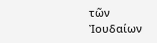τῶν Ἰουδαίων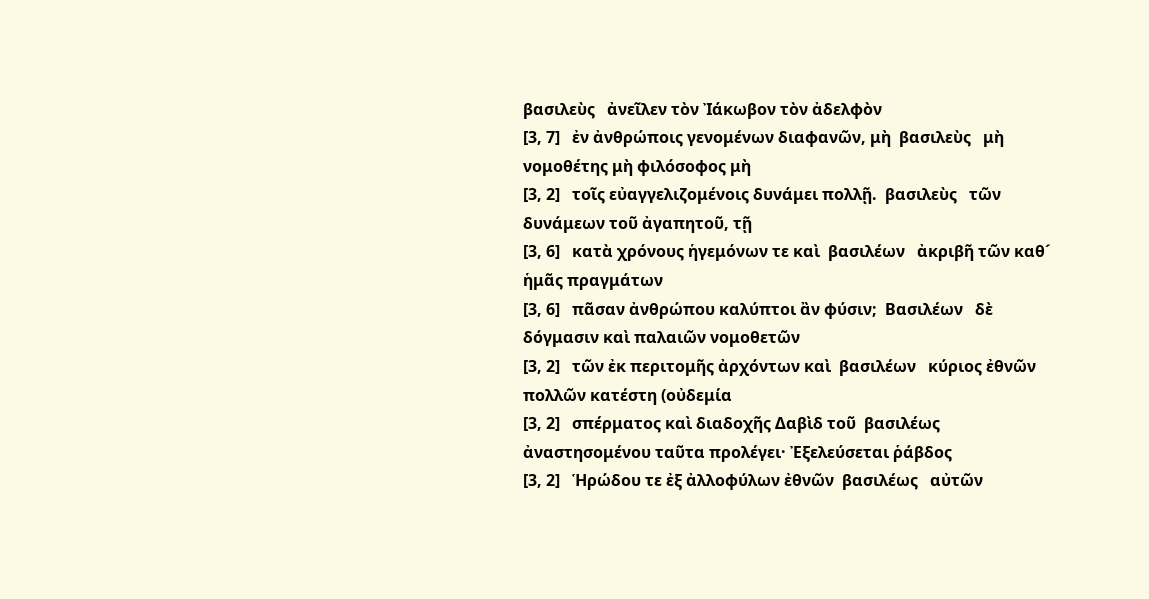βασιλεὺς   ἀνεῖλεν τὸν Ἰάκωβον τὸν ἀδελφὸν
[3, 7]   ἐν ἀνθρώποις γενομένων διαφανῶν, μὴ  βασιλεὺς   μὴ νομοθέτης μὴ φιλόσοφος μὴ
[3, 2]   τοῖς εὐαγγελιζομένοις δυνάμει πολλῇ.  βασιλεὺς   τῶν δυνάμεων τοῦ ἀγαπητοῦ, τῇ
[3, 6]   κατὰ χρόνους ἡγεμόνων τε καὶ  βασιλέων   ἀκριβῆ τῶν καθ´ ἡμᾶς πραγμάτων
[3, 6]   πᾶσαν ἀνθρώπου καλύπτοι ἂν φύσιν;  Βασιλέων   δὲ δόγμασιν καὶ παλαιῶν νομοθετῶν
[3, 2]   τῶν ἐκ περιτομῆς ἀρχόντων καὶ  βασιλέων   κύριος ἐθνῶν πολλῶν κατέστη (οὐδεμία
[3, 2]   σπέρματος καὶ διαδοχῆς Δαβὶδ τοῦ  βασιλέως   ἀναστησομένου ταῦτα προλέγει· Ἐξελεύσεται ῥάβδος
[3, 2]   Ἡρώδου τε ἐξ ἀλλοφύλων ἐθνῶν  βασιλέως   αὐτῶν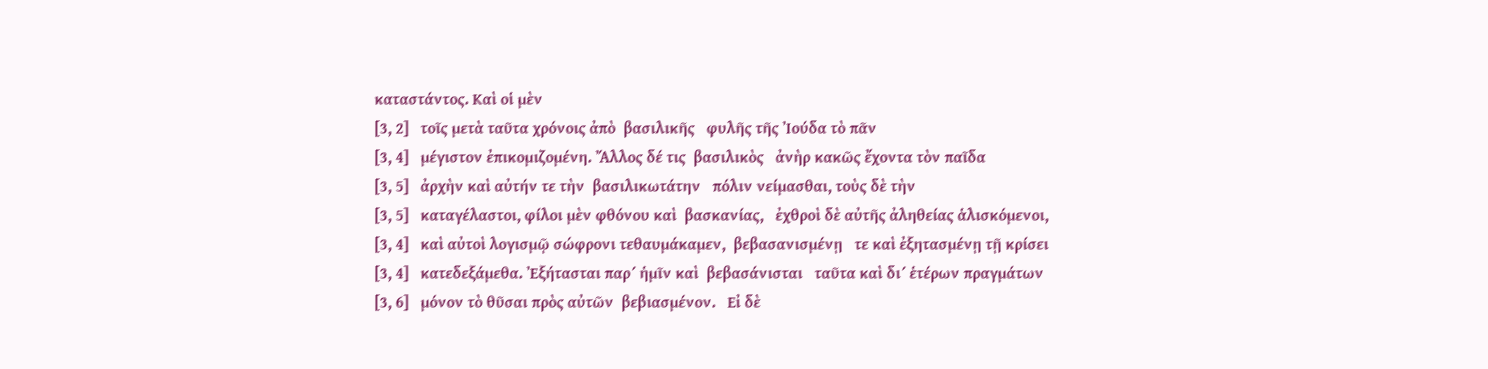καταστάντος. Καὶ οἱ μὲν
[3, 2]   τοῖς μετὰ ταῦτα χρόνοις ἀπὸ  βασιλικῆς   φυλῆς τῆς Ἰούδα τὸ πᾶν
[3, 4]   μέγιστον ἐπικομιζομένη. Ἄλλος δέ τις  βασιλικὸς   ἀνὴρ κακῶς ἔχοντα τὸν παῖδα
[3, 5]   ἀρχὴν καὶ αὐτήν τε τὴν  βασιλικωτάτην   πόλιν νείμασθαι, τοὺς δὲ τὴν
[3, 5]   καταγέλαστοι, φίλοι μὲν φθόνου καὶ  βασκανίας,   ἐχθροὶ δὲ αὐτῆς ἀληθείας ἁλισκόμενοι,
[3, 4]   καὶ αὐτοὶ λογισμῷ σώφρονι τεθαυμάκαμεν,  βεβασανισμένῃ   τε καὶ ἐξητασμένῃ τῇ κρίσει
[3, 4]   κατεδεξάμεθα. Ἐξήτασται παρ´ ἡμῖν καὶ  βεβασάνισται   ταῦτα καὶ δι´ ἑτέρων πραγμάτων
[3, 6]   μόνον τὸ θῦσαι πρὸς αὐτῶν  βεβιασμένον.   Εἰ δὲ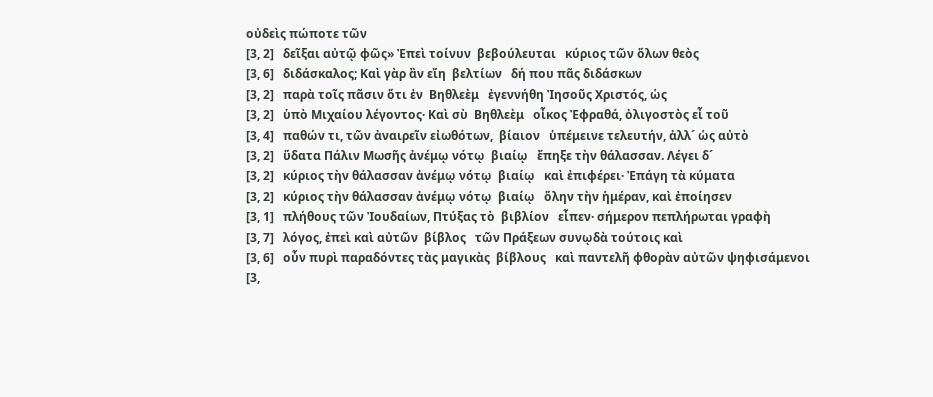οὐδεὶς πώποτε τῶν
[3, 2]   δεῖξαι αὐτῷ φῶς» Ἐπεὶ τοίνυν  βεβούλευται   κύριος τῶν ὅλων θεὸς
[3, 6]   διδάσκαλος; Καὶ γὰρ ἂν εἴη  βελτίων   δή που πᾶς διδάσκων
[3, 2]   παρὰ τοῖς πᾶσιν ὅτι ἐν  Βηθλεὲμ   ἐγεννήθη Ἰησοῦς Χριστός, ὡς
[3, 2]   ὑπὸ Μιχαίου λέγοντος· Καὶ σὺ  Βηθλεὲμ   οἶκος Ἐφραθά, ὀλιγοστὸς εἶ τοῦ
[3, 4]   παθών τι, τῶν ἀναιρεῖν εἰωθότων,  βίαιον   ὑπέμεινε τελευτήν, ἀλλ´ ὡς αὐτὸ
[3, 2]   ὕδατα Πάλιν Μωσῆς ἀνέμῳ νότῳ  βιαίῳ   ἔπηξε τὴν θάλασσαν. Λέγει δ´
[3, 2]   κύριος τὴν θάλασσαν ἀνέμῳ νότῳ  βιαίῳ   καὶ ἐπιφέρει· Ἐπάγη τὰ κύματα
[3, 2]   κύριος τὴν θάλασσαν ἀνέμῳ νότῳ  βιαίῳ   ὅλην τὴν ἡμέραν, καὶ ἐποίησεν
[3, 1]   πλήθους τῶν Ἰουδαίων, Πτύξας τὸ  βιβλίον   εἶπεν· σήμερον πεπλήρωται γραφὴ
[3, 7]   λόγος, ἐπεὶ καὶ αὐτῶν  βίβλος   τῶν Πράξεων συνῳδὰ τούτοις καὶ
[3, 6]   οὖν πυρὶ παραδόντες τὰς μαγικὰς  βίβλους   καὶ παντελῆ φθορὰν αὐτῶν ψηφισάμενοι
[3,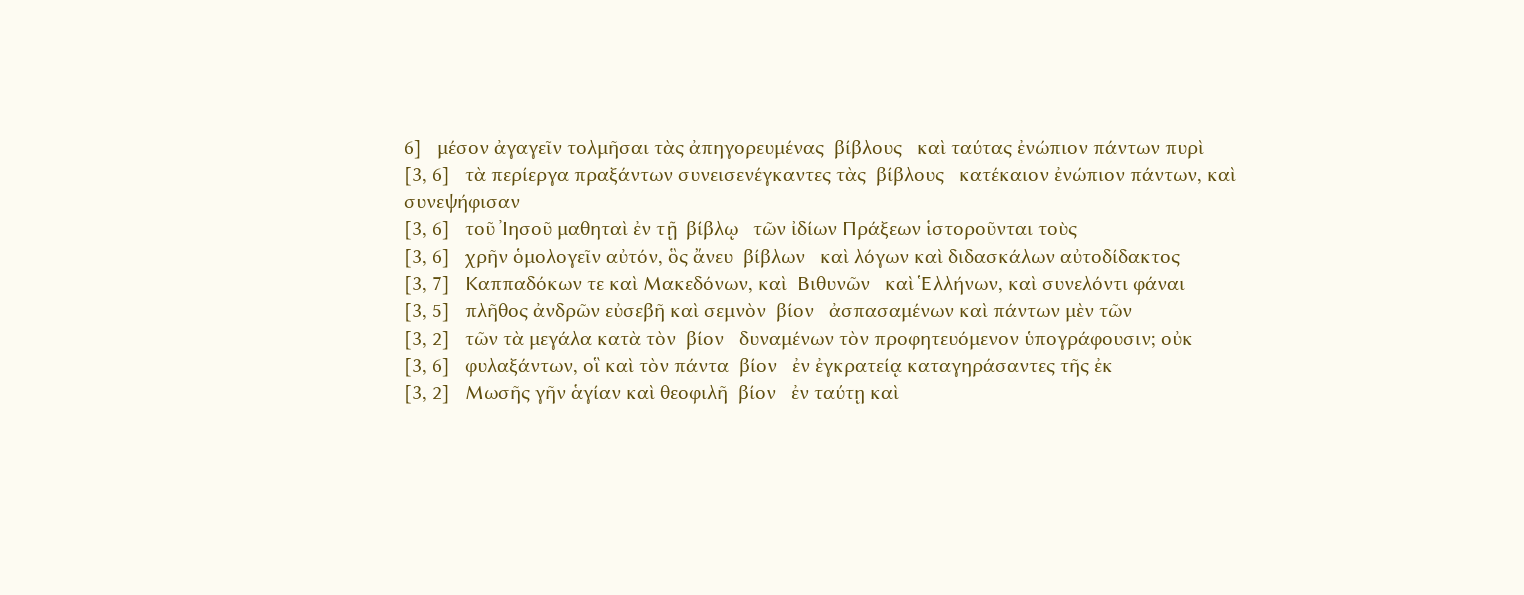6]   μέσον ἀγαγεῖν τολμῆσαι τὰς ἀπηγορευμένας  βίβλους   καὶ ταύτας ἐνώπιον πάντων πυρὶ
[3, 6]   τὰ περίεργα πραξάντων συνεισενέγκαντες τὰς  βίβλους   κατέκαιον ἐνώπιον πάντων, καὶ συνεψήφισαν
[3, 6]   τοῦ Ἰησοῦ μαθηταὶ ἐν τῇ  βίβλῳ   τῶν ἰδίων Πράξεων ἱστοροῦνται τοὺς
[3, 6]   χρῆν ὁμολογεῖν αὐτόν, ὃς ἄνευ  βίβλων   καὶ λόγων καὶ διδασκάλων αὐτοδίδακτος
[3, 7]   Καππαδόκων τε καὶ Μακεδόνων, καὶ  Βιθυνῶν   καὶ Ἑλλήνων, καὶ συνελόντι φάναι
[3, 5]   πλῆθος ἀνδρῶν εὐσεβῆ καὶ σεμνὸν  βίον   ἀσπασαμένων καὶ πάντων μὲν τῶν
[3, 2]   τῶν τὰ μεγάλα κατὰ τὸν  βίον   δυναμένων τὸν προφητευόμενον ὑπογράφουσιν; οὐκ
[3, 6]   φυλαξάντων, οἳ καὶ τὸν πάντα  βίον   ἐν ἐγκρατείᾳ καταγηράσαντες τῆς ἐκ
[3, 2]   Μωσῆς γῆν ἁγίαν καὶ θεοφιλῆ  βίον   ἐν ταύτῃ καὶ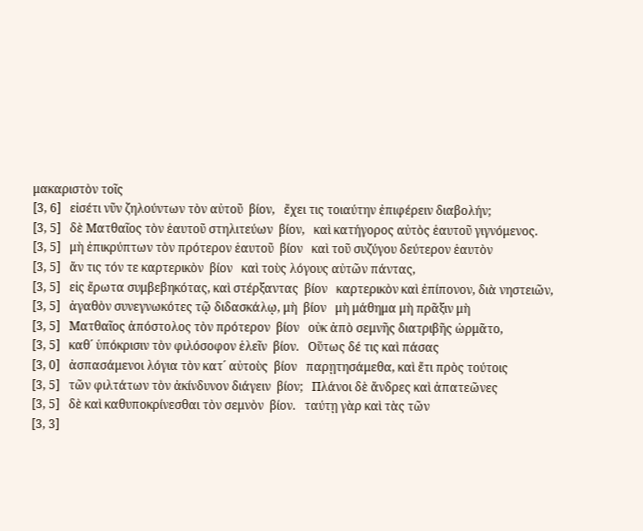μακαριστὸν τοῖς
[3, 6]   εἰσέτι νῦν ζηλούντων τὸν αὐτοῦ  βίον,   ἔχει τις τοιαύτην ἐπιφέρειν διαβολήν;
[3, 5]   δὲ Ματθαῖος τὸν ἑαυτοῦ στηλιτεύων  βίον,   καὶ κατήγορος αὐτὸς ἑαυτοῦ γιγνόμενος.
[3, 5]   μὴ ἐπικρύπτων τὸν πρότερον ἑαυτοῦ  βίον   καὶ τοῦ συζύγου δεύτερον ἑαυτὸν
[3, 5]   ἄν τις τόν τε καρτερικὸν  βίον   καὶ τοὺς λόγους αὐτῶν πάντας,
[3, 5]   εἰς ἔρωτα συμβεβηκότας, καὶ στέρξαντας  βίον   καρτερικὸν καὶ ἐπίπονον, διὰ νηστειῶν,
[3, 5]   ἀγαθὸν συνεγνωκότες τῷ διδασκάλῳ, μὴ  βίον   μὴ μάθημα μὴ πρᾶξιν μὴ
[3, 5]   Ματθαῖος ἀπόστολος τὸν πρότερον  βίον   οὐκ ἀπὸ σεμνῆς διατριβῆς ὡρμᾶτο,
[3, 5]   καθ´ ὑπόκρισιν τὸν φιλόσοφον ἑλεῖν  βίον.   Οὕτως δέ τις καὶ πάσας
[3, 0]   ἀσπασάμενοι λόγια τὸν κατ´ αὐτοὺς  βίον   παρῃτησάμεθα, καὶ ἔτι πρὸς τούτοις
[3, 5]   τῶν φιλτάτων τὸν ἀκίνδυνον διάγειν  βίον;   Πλάνοι δὲ ἄνδρες καὶ ἀπατεῶνες
[3, 5]   δὲ καὶ καθυποκρίνεσθαι τὸν σεμνὸν  βίον.   ταύτῃ γὰρ καὶ τὰς τῶν
[3, 3]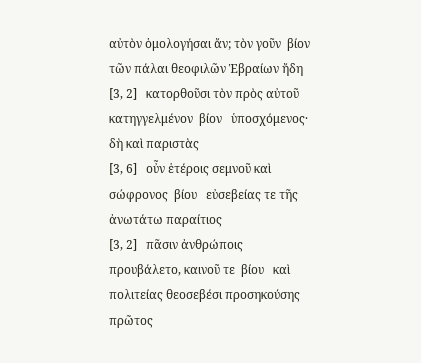αὐτὸν ὁμολογήσαι ἄν; τὸν γοῦν  βίον   τῶν πάλαι θεοφιλῶν Ἑβραίων ἤδη
[3, 2]   κατορθοῦσι τὸν πρὸς αὐτοῦ κατηγγελμένον  βίον   ὑποσχόμενος· δὴ καὶ παριστὰς
[3, 6]   οὖν ἑτέροις σεμνοῦ καὶ σώφρονος  βίου   εὐσεβείας τε τῆς ἀνωτάτω παραίτιος
[3, 2]   πᾶσιν ἀνθρώποις προυβάλετο, καινοῦ τε  βίου   καὶ πολιτείας θεοσεβέσι προσηκούσης πρῶτος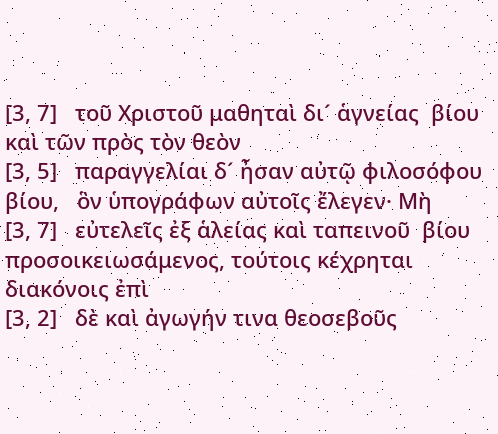[3, 7]   τοῦ Χριστοῦ μαθηταὶ δι´ ἁγνείας  βίου   καὶ τῶν πρὸς τὸν θεὸν
[3, 5]   παραγγελίαι δ´ ἦσαν αὐτῷ φιλοσόφου  βίου,   ὃν ὑπογράφων αὐτοῖς ἔλεγεν· Μὴ
[3, 7]   εὐτελεῖς ἐξ ἁλείας καὶ ταπεινοῦ  βίου   προσοικειωσάμενος, τούτοις κέχρηται διακόνοις ἐπὶ
[3, 2]   δὲ καὶ ἀγωγήν τινα θεοσεβοῦς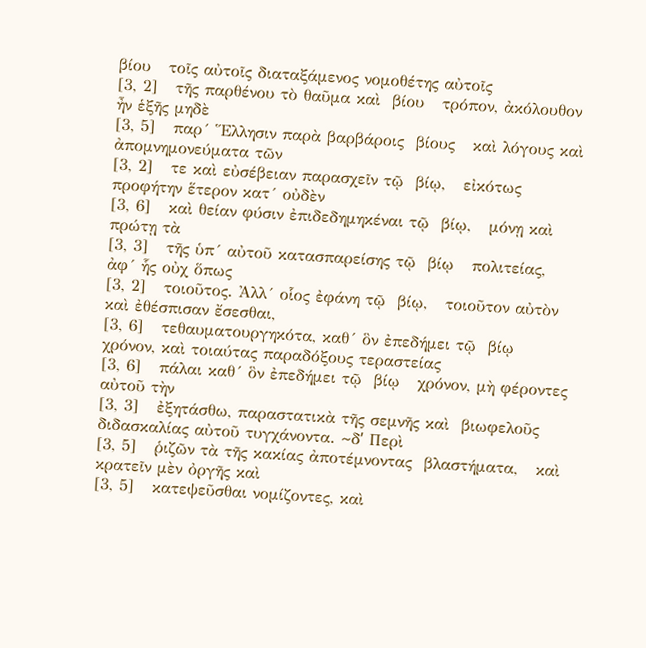βίου   τοῖς αὐτοῖς διαταξάμενος νομοθέτης αὐτοῖς
[3, 2]   τῆς παρθένου τὸ θαῦμα καὶ  βίου   τρόπον, ἀκόλουθον ἦν ἑξῆς μηδὲ
[3, 5]   παρ´ Ἕλλησιν παρὰ βαρβάροις  βίους   καὶ λόγους καὶ ἀπομνημονεύματα τῶν
[3, 2]   τε καὶ εὐσέβειαν παρασχεῖν τῷ  βίῳ,   εἰκότως προφήτην ἕτερον κατ´ οὐδὲν
[3, 6]   καὶ θείαν φύσιν ἐπιδεδημηκέναι τῷ  βίῳ,   μόνῃ καὶ πρώτῃ τὰ
[3, 3]   τῆς ὑπ´ αὐτοῦ κατασπαρείσης τῷ  βίῳ   πολιτείας, ἀφ´ ἧς οὐχ ὅπως
[3, 2]   τοιοῦτος. Ἀλλ´ οἷος ἐφάνη τῷ  βίῳ,   τοιοῦτον αὐτὸν καὶ ἐθέσπισαν ἔσεσθαι,
[3, 6]   τεθαυματουργηκότα, καθ´ ὃν ἐπεδήμει τῷ  βίῳ   χρόνον, καὶ τοιαύτας παραδόξους τεραστείας
[3, 6]   πάλαι καθ´ ὃν ἐπεδήμει τῷ  βίῳ   χρόνον, μὴ φέροντες αὐτοῦ τὴν
[3, 3]   ἐξητάσθω, παραστατικὰ τῆς σεμνῆς καὶ  βιωφελοῦς   διδασκαλίας αὐτοῦ τυγχάνοντα. ~δʹ Περὶ
[3, 5]   ῥιζῶν τὰ τῆς κακίας ἀποτέμνοντας  βλαστήματα,   καὶ κρατεῖν μὲν ὀργῆς καὶ
[3, 5]   κατεψεῦσθαι νομίζοντες, καὶ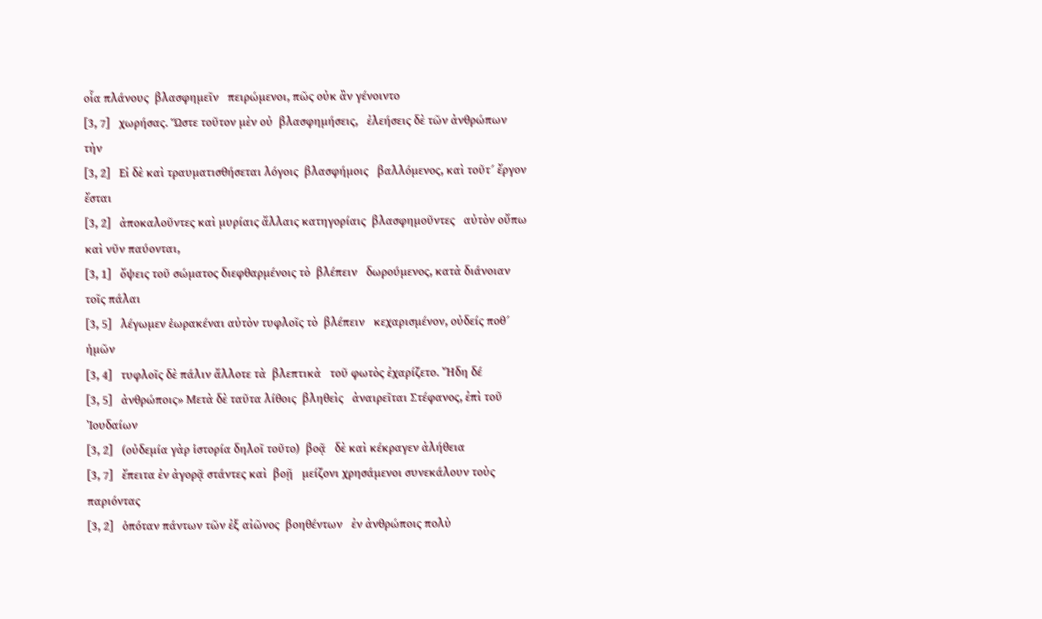οἷα πλάνους  βλασφημεῖν   πειρώμενοι, πῶς οὐκ ἂν γένοιντο
[3, 7]   χωρήσας. Ὥστε τοῦτον μὲν οὐ  βλασφημήσεις,   ἐλεήσεις δὲ τῶν ἀνθρώπων τὴν
[3, 2]   Εἰ δὲ καὶ τραυματισθήσεται λόγοις  βλασφήμοις   βαλλόμενος, καὶ τοῦτ´ ἔργον ἔσται
[3, 2]   ἀποκαλοῦντες καὶ μυρίαις ἄλλαις κατηγορίαις  βλασφημοῦντες   αὐτὸν οὔπω καὶ νῦν παύονται,
[3, 1]   ὄψεις τοῦ σώματος διεφθαρμένοις τὸ  βλέπειν   δωρούμενος, κατὰ διάνοιαν τοῖς πάλαι
[3, 5]   λέγωμεν ἑωρακέναι αὐτὸν τυφλοῖς τὸ  βλέπειν   κεχαρισμένον, οὐδείς ποθ´ ἡμῶν
[3, 4]   τυφλοῖς δὲ πάλιν ἄλλοτε τὰ  βλεπτικὰ   τοῦ φωτὸς ἐχαρίζετο. Ἤδη δέ
[3, 5]   ἀνθρώποις» Μετὰ δὲ ταῦτα λίθοις  βληθεὶς   ἀναιρεῖται Στέφανος, ἐπὶ τοῦ Ἰουδαίων
[3, 2]   (οὐδεμία γὰρ ἱστορία δηλοῖ τοῦτο)  βοᾷ   δὲ καὶ κέκραγεν ἀλήθεια
[3, 7]   ἔπειτα ἐν ἀγορᾷ στάντες καὶ  βοῇ   μείζονι χρησάμενοι συνεκάλουν τοὺς παριόντας
[3, 2]   ὁπόταν πάντων τῶν ἐξ αἰῶνος  βοηθέντων   ἐν ἀνθρώποις πολὺ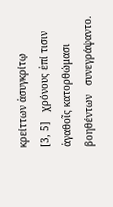κρείττων ἀσυγκρίτῳ
[3, 5]   χρόνους ἐπί τισιν ἀγαθοῖς κατορθώμασι  βοηθέντων   συνεγράψαντο.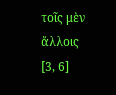τοῖς μὲν ἄλλοις
[3, 6]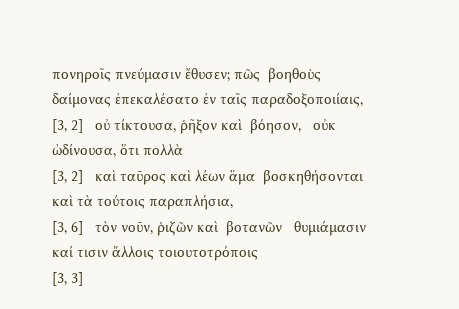πονηροῖς πνεύμασιν ἔθυσεν; πῶς  βοηθοὺς   δαίμονας ἐπεκαλέσατο ἐν ταῖς παραδοξοποιίαις,
[3, 2]   οὐ τίκτουσα, ῥῆξον καὶ  βόησον,   οὐκ ὠδίνουσα, ὅτι πολλὰ
[3, 2]   καὶ ταῦρος καὶ λέων ἅμα  βοσκηθήσονται   καὶ τὰ τούτοις παραπλήσια,
[3, 6]   τὸν νοῦν, ῥιζῶν καὶ  βοτανῶν   θυμιάμασιν καί τισιν ἄλλοις τοιουτοτρόποις
[3, 3]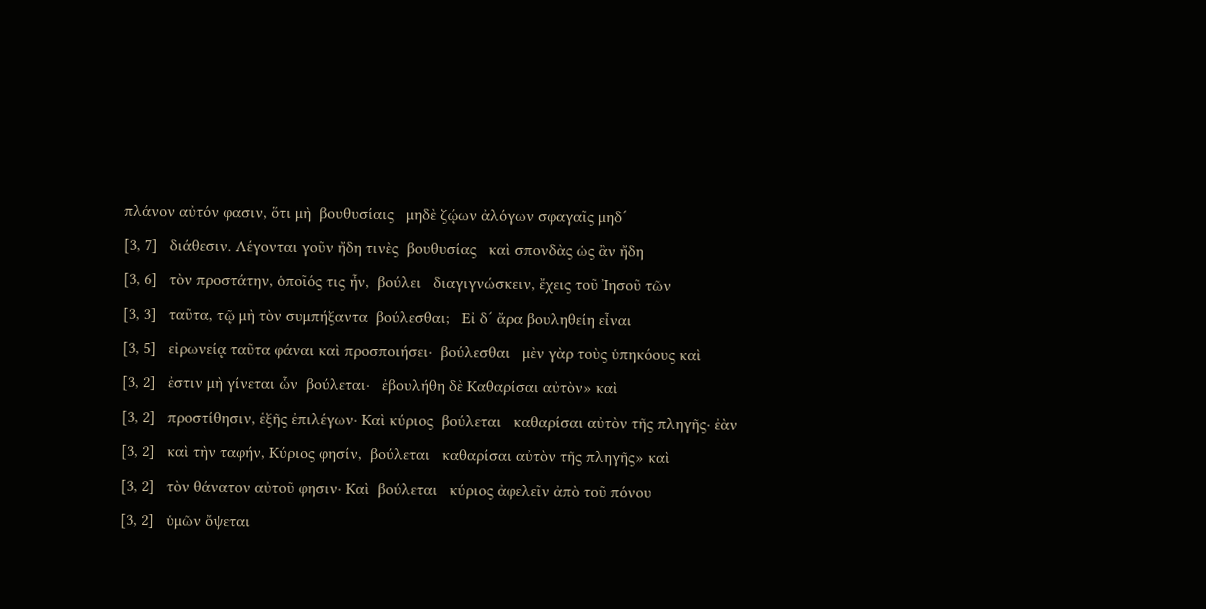πλάνον αὐτόν φασιν, ὅτι μὴ  βουθυσίαις   μηδὲ ζῴων ἀλόγων σφαγαῖς μηδ´
[3, 7]   διάθεσιν. Λέγονται γοῦν ἤδη τινὲς  βουθυσίας   καὶ σπονδὰς ὡς ἂν ἤδη
[3, 6]   τὸν προστάτην, ὁποῖός τις ἦν,  βούλει   διαγιγνώσκειν, ἔχεις τοῦ Ἰησοῦ τῶν
[3, 3]   ταῦτα, τῷ μὴ τὸν συμπήξαντα  βούλεσθαι;   Εἰ δ´ ἄρα βουληθείη εἶναι
[3, 5]   εἰρωνείᾳ ταῦτα φάναι καὶ προσποιήσει·  βούλεσθαι   μὲν γὰρ τοὺς ὑπηκόους καὶ
[3, 2]   ἐστιν μὴ γίνεται ὧν  βούλεται·   ἐβουλήθη δὲ Καθαρίσαι αὐτὸν» καὶ
[3, 2]   προστίθησιν, ἑξῆς ἐπιλέγων· Καὶ κύριος  βούλεται   καθαρίσαι αὐτὸν τῆς πληγῆς· ἐὰν
[3, 2]   καὶ τὴν ταφήν, Κύριος φησίν,  βούλεται   καθαρίσαι αὐτὸν τῆς πληγῆς» καὶ
[3, 2]   τὸν θάνατον αὐτοῦ φησιν· Καὶ  βούλεται   κύριος ἀφελεῖν ἀπὸ τοῦ πόνου
[3, 2]   ὑμῶν ὄψεται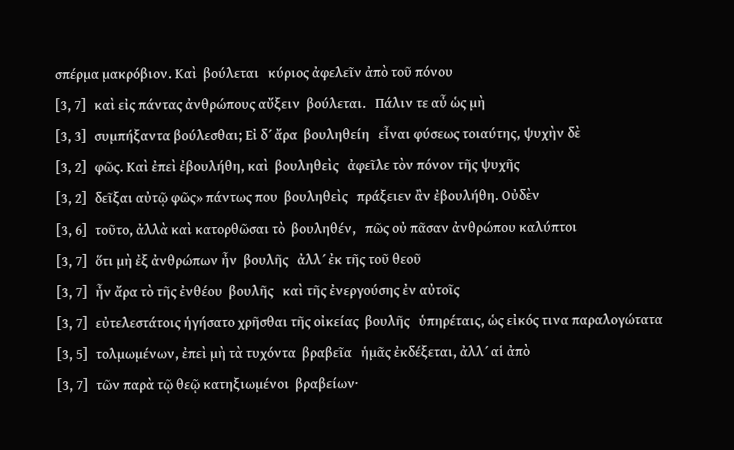σπέρμα μακρόβιον. Καὶ  βούλεται   κύριος ἀφελεῖν ἀπὸ τοῦ πόνου
[3, 7]   καὶ εἰς πάντας ἀνθρώπους αὔξειν  βούλεται.   Πάλιν τε αὖ ὡς μὴ
[3, 3]   συμπήξαντα βούλεσθαι; Εἰ δ´ ἄρα  βουληθείη   εἶναι φύσεως τοιαύτης, ψυχὴν δὲ
[3, 2]   φῶς. Καὶ ἐπεὶ ἐβουλήθη, καὶ  βουληθεὶς   ἀφεῖλε τὸν πόνον τῆς ψυχῆς
[3, 2]   δεῖξαι αὐτῷ φῶς» πάντως που  βουληθεὶς   πράξειεν ἂν ἐβουλήθη. Οὐδὲν
[3, 6]   τοῦτο, ἀλλὰ καὶ κατορθῶσαι τὸ  βουληθέν,   πῶς οὐ πᾶσαν ἀνθρώπου καλύπτοι
[3, 7]   ὅτι μὴ ἐξ ἀνθρώπων ἦν  βουλῆς   ἀλλ´ ἐκ τῆς τοῦ θεοῦ
[3, 7]   ἦν ἄρα τὸ τῆς ἐνθέου  βουλῆς   καὶ τῆς ἐνεργούσης ἐν αὐτοῖς
[3, 7]   εὐτελεστάτοις ἡγήσατο χρῆσθαι τῆς οἰκείας  βουλῆς   ὑπηρέταις, ὡς εἰκός τινα παραλογώτατα
[3, 5]   τολμωμένων, ἐπεὶ μὴ τὰ τυχόντα  βραβεῖα   ἡμᾶς ἐκδέξεται, ἀλλ´ αἱ ἀπὸ
[3, 7]   τῶν παρὰ τῷ θεῷ κατηξιωμένοι  βραβείων·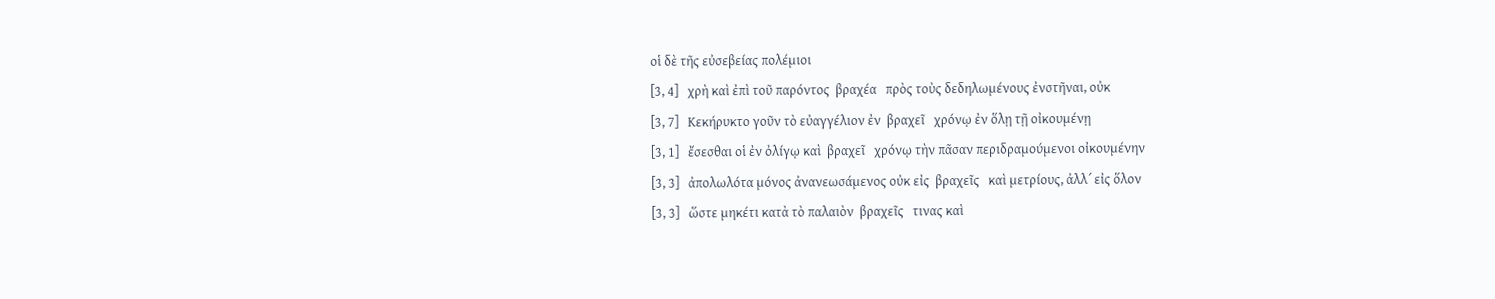οἱ δὲ τῆς εὐσεβείας πολέμιοι
[3, 4]   χρὴ καὶ ἐπὶ τοῦ παρόντος  βραχέα   πρὸς τοὺς δεδηλωμένους ἐνστῆναι, οὐκ
[3, 7]   Κεκήρυκτο γοῦν τὸ εὐαγγέλιον ἐν  βραχεῖ   χρόνῳ ἐν ὅλῃ τῇ οἰκουμένῃ
[3, 1]   ἔσεσθαι οἱ ἐν ὀλίγῳ καὶ  βραχεῖ   χρόνῳ τὴν πᾶσαν περιδραμούμενοι οἰκουμένην
[3, 3]   ἀπολωλότα μόνος ἀνανεωσάμενος οὐκ εἰς  βραχεῖς   καὶ μετρίους, ἀλλ´ εἰς ὅλον
[3, 3]   ὥστε μηκέτι κατὰ τὸ παλαιὸν  βραχεῖς   τινας καὶ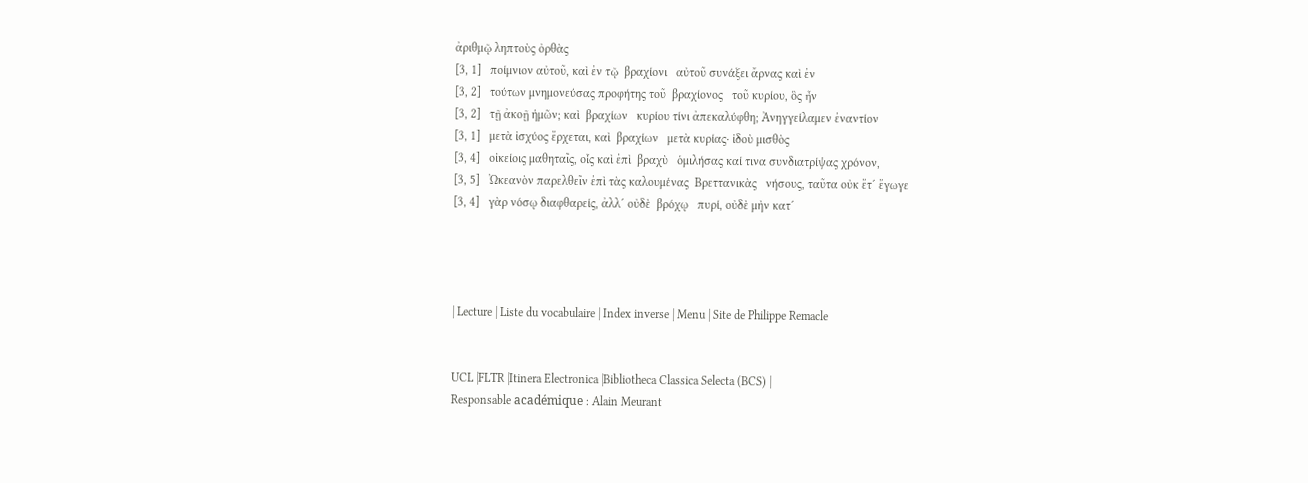ἀριθμῷ ληπτοὺς ὀρθὰς
[3, 1]   ποίμνιον αὐτοῦ, καὶ ἐν τῷ  βραχίονι   αὐτοῦ συνάξει ἄρνας καὶ ἐν
[3, 2]   τούτων μνημονεύσας προφήτης τοῦ  βραχίονος   τοῦ κυρίου, ὃς ἦν
[3, 2]   τῇ ἀκοῇ ἡμῶν; καὶ  βραχίων   κυρίου τίνι ἀπεκαλύφθη; Ἀνηγγείλαμεν ἐναντίον
[3, 1]   μετὰ ἰσχύος ἔρχεται, καὶ  βραχίων   μετὰ κυρίας· ἰδοὺ μισθὸς
[3, 4]   οἰκείοις μαθηταῖς, οἷς καὶ ἐπὶ  βραχὺ   ὁμιλήσας καί τινα συνδιατρίψας χρόνον,
[3, 5]   Ὠκεανὸν παρελθεῖν ἐπὶ τὰς καλουμένας  Βρεττανικὰς   νήσους, ταῦτα οὐκ ἔτ´ ἔγωγε
[3, 4]   γὰρ νόσῳ διαφθαρείς, ἀλλ´ οὐδὲ  βρόχῳ   πυρί, οὐδὲ μὴν κατ´




| Lecture | Liste du vocabulaire | Index inverse | Menu | Site de Philippe Remacle


UCL |FLTR |Itinera Electronica |Bibliotheca Classica Selecta (BCS) |
Responsable académique : Alain Meurant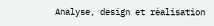Analyse, design et réalisation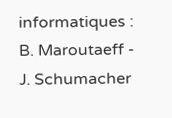informatiques : B. Maroutaeff - J. Schumacher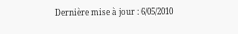Dernière mise à jour : 6/05/2010